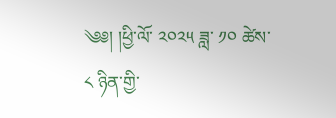༄༅། །ཕྱི་ལོ་ ༢༠༢༥ ཟླ་ ༡༠ ཚེས་ ༨ ཉིན་གྱི་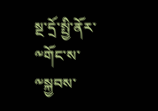སྔ་དྲོ་སྤྱི་ནོར་༸གོང་ས་༸སྐྱབས་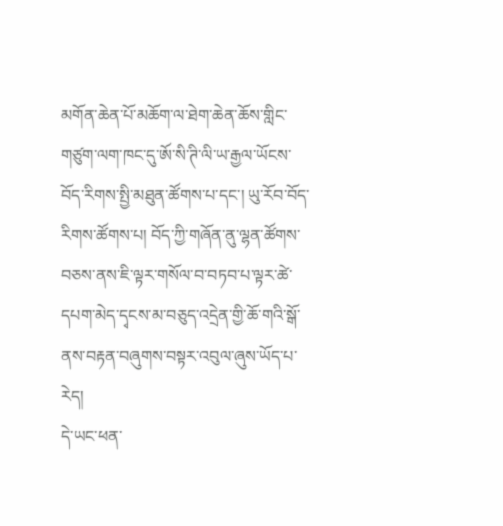མགོན་ཆེན་པོ་མཆོག་ལ་ཐེག་ཆེན་ཆོས་གླིང་གཙུག་ལག་ཁང་དུ་ཨོ་སི་ཊི་ལི་ཡ་རྒྱལ་ཡོངས་བོད་རིགས་སྤྱི་མཐུན་ཚོགས་པ་དང་། ཡུ་རོབ་བོད་རིགས་ཚོགས་པ། བོད་ཀྱི་གཞོན་ནུ་ལྷན་ཚོགས་བཅས་ནས་ཇི་ལྟར་གསོལ་བ་བཏབ་པ་ལྟར་ཚེ་དཔག་མེད་དྭངས་མ་བཅུད་འདྲེན་གྱི་ཆོ་གའི་སྒོ་ནས་བརྟན་བཞུགས་བསྟར་འབུལ་ཞུས་ཡོད་པ་རེད།
དེ་ཡང་ཕན་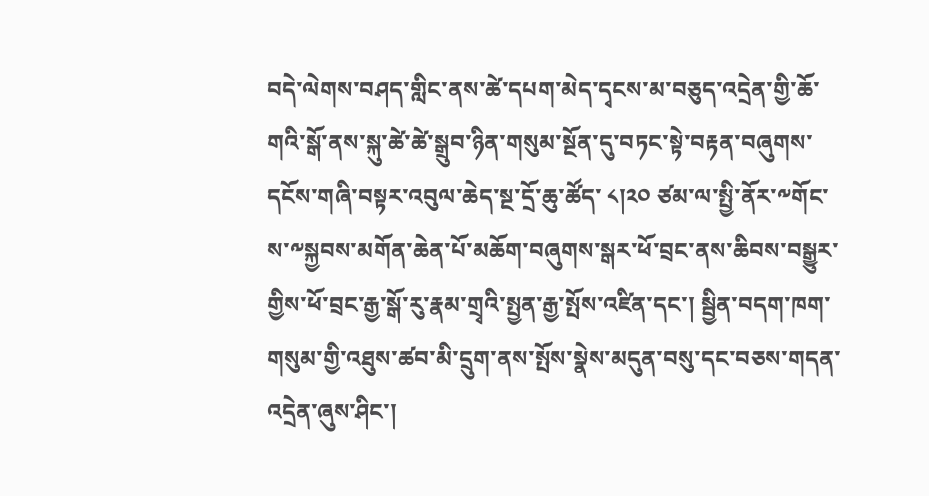བདེ་ལེགས་བཤད་གླིང་ནས་ཚེ་དཔག་མེད་དྭངས་མ་བཅུད་འདྲེན་གྱི་ཆོ་གའི་སྒོ་ནས་སྐུ་ཚེ་ཚེ་སྒྲུབ་ཉིན་གསུམ་སྔོན་དུ་བཏང་སྟེ་བརྟན་བཞུགས་དངོས་གཞི་བསྟར་འབུལ་ཆེད་སྔ་དྲོ་ཆུ་ཚོད་ ༨།༢༠ ཙམ་ལ་སྤྱི་ནོར་༸གོང་ས་༸སྐྱབས་མགོན་ཆེན་པོ་མཆོག་བཞུགས་སྒར་ཕོ་བྲང་ནས་ཆིབས་བསྒྱུར་གྱིས་ཕོ་བྲང་རྒྱ་སྒོ་རུ་རྣམ་གྲྭའི་སྤྱན་རྒྱ་སྤོས་འཛིན་དང་། སྦྱིན་བདག་ཁག་གསུམ་གྱི་འཐུས་ཚབ་མི་དྲུག་ནས་སྤོས་སྣེས་མདུན་བསུ་དང་བཅས་གདན་འདྲེན་ཞུས་ཤིང་།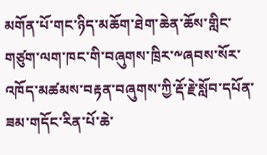མགོན་པོ་གང་ཉིད་མཆོག་ཐེག་ཆེན་ཆོས་གླིང་གཙུག་ལག་ཁང་གི་བཞུགས་ཁྲིར་༸ཞབས་སོར་འཁོད་མཚམས་བརྟན་བཞུགས་ཀྱི་རྡོ་རྗེ་སློབ་དཔོན་ཟམ་གདོང་རིན་པོ་ཆེ་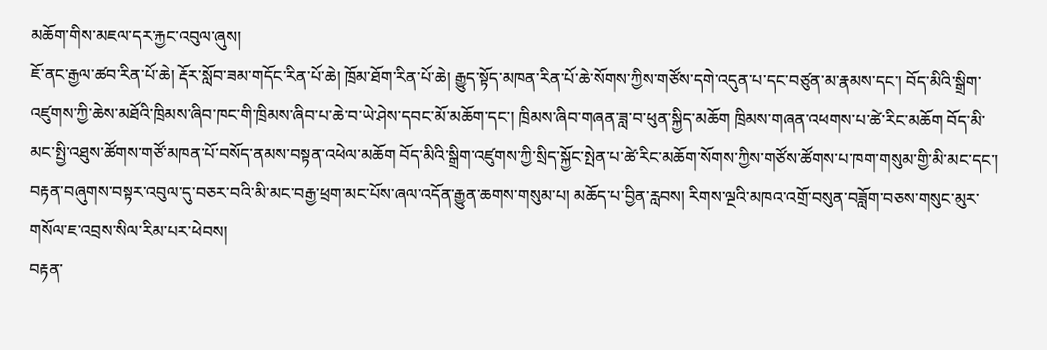མཆོག་གིས་མཇལ་དར་རྐྱང་འབུལ་ཞུས།
ཇོ་ནང་རྒྱལ་ཚབ་རིན་པོ་ཆེ། རྡོར་སློབ་ཟམ་གདོང་རིན་པོ་ཆེ། ཁྲོམ་ཐོག་རིན་པོ་ཆེ། རྒྱུད་སྟོད་མཁན་རིན་པོ་ཆེ་སོགས་ཀྱིས་གཙོས་དགེ་འདུན་པ་དང་བཙུན་མ་རྣམས་དང་། བོད་མིའི་སྒྲིག་འཛུགས་ཀྱི་ཆེས་མཐོའི་ཁྲིམས་ཞིབ་ཁང་གི་ཁྲིམས་ཞིབ་པ་ཆེ་བ་ཡེ་ཤེས་དབང་མོ་མཆོག་དང་། ཁྲིམས་ཞིབ་གཞན་ཟླ་བ་ཕུན་སྐྱིད་མཆོག ཁྲིམས་གཞན་འཕགས་པ་ཚེ་རིང་མཆོག བོད་མི་མང་སྤྱི་འཐུས་ཚོགས་གཙོ་མཁན་པོ་བསོད་ནམས་བསྟན་འཕེལ་མཆོག བོད་མིའི་སྒྲིག་འཛུགས་ཀྱི་སྲིད་སྐྱོང་སྤེན་པ་ཚེ་རིང་མཆོག་སོགས་ཀྱིས་གཙོས་ཚོགས་པ་ཁག་གསུམ་གྱི་མི་མང་དང་། བརྟན་བཞུགས་བསྟར་འབུལ་དུ་བཅར་བའི་མི་མང་བརྒྱ་ཕྲག་མང་པོས་ཞལ་འདོན་རྒྱུན་ཆགས་གསུམ་པ། མཆོད་པ་བྱིན་རླབས། རིགས་ལྔའི་མཁའ་འགྲོ་བསུན་བཟློག་བཅས་གསུང་མུར་གསོལ་ཇ་འབྲས་སིལ་རིམ་པར་ཕེབས།
བརྟན་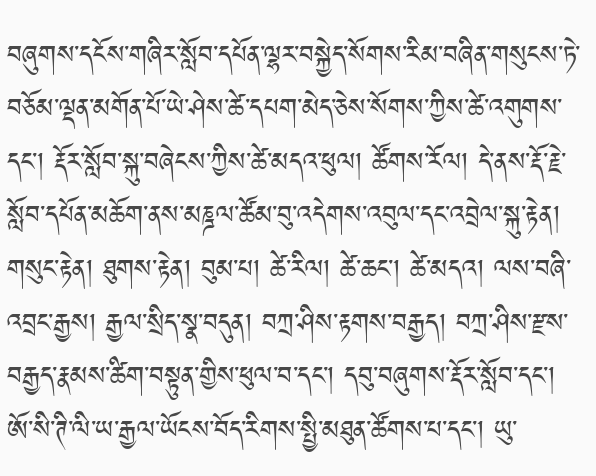བཞུགས་དངོས་གཞིར་སློབ་དཔོན་ལྷར་བསྐྱེད་སོགས་རིམ་བཞིན་གསུངས་ཏེ་བཅོམ་ལྡན་མགོན་པོ་ཡེ་ཤེས་ཚེ་དཔག་མེད་ཅེས་སོགས་ཀྱིས་ཚེ་འགུགས་དང་། རྡོར་སློབ་སྐུ་བཞེངས་ཀྱིས་ཚེ་མདའ་ཕུལ། ཚོགས་རོལ། དེ་ནས་རྡོ་རྗེ་སློབ་དཔོན་མཆོག་ནས་མཎྜལ་ཚོམ་བུ་འདེགས་འབུལ་དང་འབྲེལ་སྐུ་རྟེན། གསུང་རྟེན། ཐུགས་རྟེན། བུམ་པ། ཚེ་རིལ། ཚེ་ཆང་། ཚེ་མདའ། ལས་བཞི་འབྲང་རྒྱས། རྒྱལ་སྲིད་སྣ་བདུན། བཀྲ་ཤིས་རྟགས་བརྒྱད། བཀྲ་ཤིས་རྫས་བརྒྱད་རྣམས་ཚིག་བསྟུན་གྱིས་ཕུལ་བ་དང་། དབུ་བཞུགས་རྡོར་སློབ་དང་། ཨོ་སི་ཊི་ལི་ཡ་རྒྱལ་ཡོངས་བོད་རིགས་སྤྱི་མཐུན་ཚོགས་པ་དང་། ཡུ་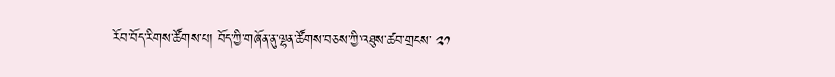རོབ་བོད་རིགས་ཚོགས་པ། བོད་ཀྱི་གཞོན་ནུ་ལྷན་ཚོགས་བཅས་ཀྱི་འཐུས་ཚབ་གྲངས་ ༢༡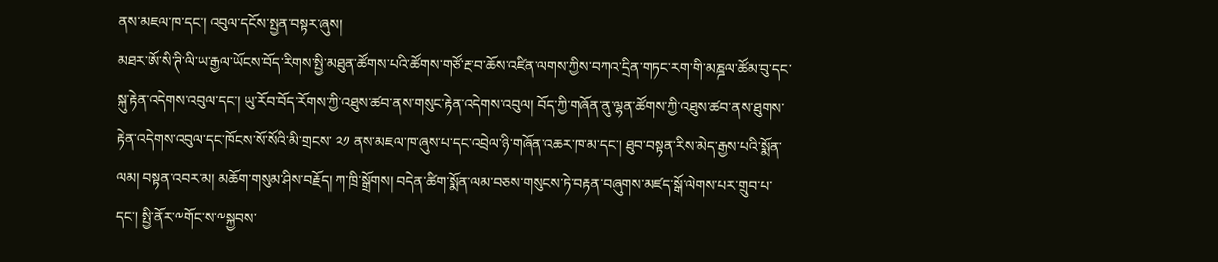ནས་མཇལ་ཁ་དང་། འབུལ་དངོས་སྤྱན་བསྟར་ཞུས།
མཐར་ཨོ་སི་ཊི་ལི་ཡ་རྒྱལ་ཡོངས་བོད་རིགས་སྤྱི་མཐུན་ཚོགས་པའི་ཚོགས་གཙོ་རྔ་བ་ཆོས་འཛིན་ལགས་ཀྱིས་བཀའ་དྲིན་གཏང་རག་གི་མཎྜལ་ཚོམ་བུ་དང་སྐུ་རྟེན་འདེགས་འབུལ་དང་། ཡུ་རོབ་བོད་རོགས་ཀྱི་འཐུས་ཚབ་ནས་གསུང་རྟེན་འདེགས་འབུལ། བོད་ཀྱི་གཞོན་ནུ་ལྷན་ཚོགས་ཀྱི་འཐུས་ཚབ་ནས་ཐུགས་རྟེན་འདེགས་འབུལ་དང་ཁོངས་སོ་སོའི་མི་གྲངས་ ༢༡ ནས་མཇལ་ཁ་ཞུས་པ་དང་འབྲེལ་ཉི་གཞོན་འཆར་ཁ་མ་དང་། ཐུབ་བསྟན་རིས་མེད་རྒྱས་པའི་སྨོན་ལམ། བསྟན་འབར་མ། མཆོག་གསུམ་ཤིས་བརྗོད། ཀ་ཁྲི་སྒྲོགས། བདེན་ཚིག་སྨོན་ལམ་བཅས་གསུངས་ཏེ་བརྟན་བཞུགས་མཛད་སྒོ་ལེགས་པར་གྲུབ་པ་དང་། སྤྱི་ནོར་༸གོང་ས་༸སྐྱབས་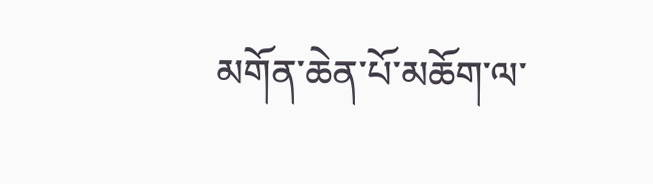མགོན་ཆེན་པོ་མཆོག་ལ་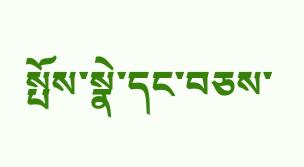སྤོས་སྣེ་དང་བཅས་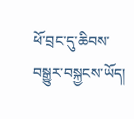ཕོ་བྲང་དུ་ཆིབས་བསྒྱུར་བསྐྱངས་ཡོད།